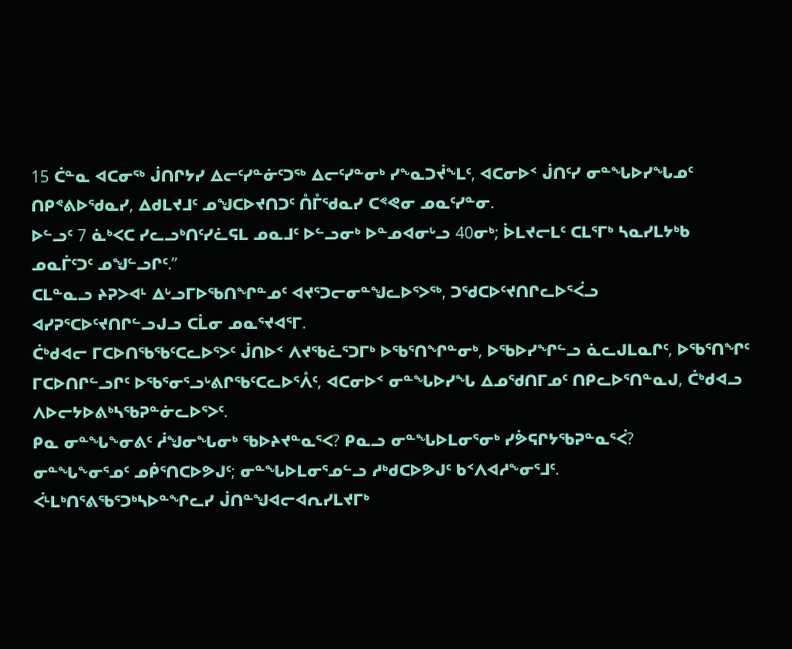15 ᑖᓐᓇ ᐊᑕᓂᖅ ᒎᑎᒋᔭᓯ ᐃᓕᑦᓯᓐᓃᑦᑐᖅ ᐃᓕᑦᓯᓐᓂᒃ ᓯᖕᓇᑐᔫᖕᒪᑦ, ᐊᑕᓂᐅᑉ ᒎᑎᑦᓯ ᓂᓐᖓᐅᓯᖓᓄᑦ ᑎᑭᕝᕕᐅᖁᓇᓯ, ᐃᑯᒪᔪᒧᑦ ᓄᖑᑕᐅᔪᑎᑐᑦ ᑍᒤᖁᓇᓯ ᑕᕝᕙᓂ ᓄᓇᑦᓯᓐᓂ.
ᐅᓪᓗᑦ 7 ᓈᒃᐸᑕ ᓯᓚᓗᒃᑎᑦᓯᓛᕋᒪ ᓄᓇᒧᑦ ᐅᓪᓗᓂᒃ ᐅᓐᓄᐊᓂᒡᓗ 40ᓂᒃ; ᐆᒪᔪᓕᒪᑦ ᑕᒪᕐᒥᒃ ᓴᓇᓯᒪᔭᒃᑲ ᓄᓇᒦᑦᑐᑦ ᓄᖑᓪᓗᒋᑦ.”
ᑕᒪᓐᓇᓗ ᔨᕈᐳᐊᒻ ᐃᒡᓗᒥᐅᖃᑎᖏᓐᓄᑦ ᐊᔪᕐᑐᓕᓂᓐᖑᓚᐅᕐᐳᖅ, ᑐᖁᑕᐅᑦᔪᑎᒋᓚᐅᕐᐹᓗ ᐊᓯᕈᕐᑕᐅᑦᔪᑎᒋᓪᓗᒍᓗ ᑕᒫᓂ ᓄᓇᕐᔪᐊᕐᒥ.
ᑖᒃᑯᐊᓕ ᒥᑕᐅᑎᖃᖃᑦᑕᓚᐅᕐᐳᑦ ᒎᑎᐅᑉ ᐱᔪᖃᓛᕐᑐᒥᒃ ᐅᖃᕐᑎᖏᓐᓂᒃ, ᐅᖃᐅᓯᖏᓪᓗ ᓈᓚᒍᒪᓇᒋᑦ, ᐅᖃᕐᑎᖏᑦ ᒥᑕᐅᑎᒋᓪᓗᒋᑦ ᐅᖃᕐᓂᕐᓗᒡᕕᒋᖃᑦᑕᓚᐅᕐᐰᑦ, ᐊᑕᓂᐅᑉ ᓂᓐᖓᐅᓯᖓ ᐃᓄᖁᑎᒥᓄᑦ ᑎᑭᓚᐅᕐᑎᓐᓇᒍ, ᑖᒃᑯᐊᓗ ᐱᐅᓕᔭᐅᕕᒃᓴᖃᕈᓐᓃᓚᐅᕐᐳᑦ.
ᑭᓇ ᓂᓐᖓᖕᓂᕕᑦ ᓲᖑᓂᖓᓂᒃ ᖃᐅᔨᔪᓐᓇᕐᐸ? ᑭᓇᓗ ᓂᓐᖓᐅᒪᓂᕐᓂᒃ ᓯᕘᕋᒋᔭᖃᕈᓐᓇᕐᐹ?
ᓂᓐᖓᖕᓂᕐᓄᑦ ᓄᑮᕐᑎᑕᐅᕗᒍᑦ; ᓂᓐᖓᐅᒪᓂᕐᓄᓪᓗ ᓱᒃᑯᑕᐅᕗᒍᑦ ᑲᑉᐱᐊᓱᖕᓂᕐᒧᑦ.
ᐹᒻᒪᒃᑎᕐᕕᖃᕐᑐᒃᓴᐅᓐᖏᓚᓯ ᒎᑎᓐᖑᐊᓕᐊᕆᓯᒪᔪᒥᒃ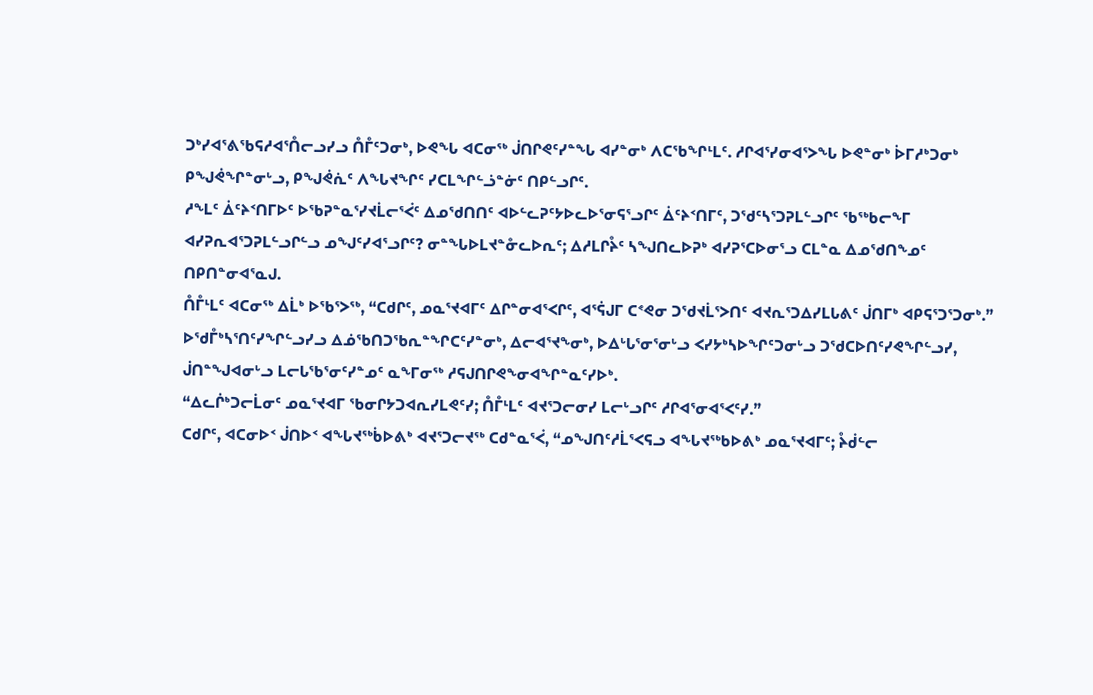ᑐᒃᓯᐊᕐᕕᖃᕋᓱᐊᕐᑍᓕᓗᓯᓗ ᑍᒤᑦᑐᓂᒃ, ᐅᕙᖓ ᐊᑕᓂᖅ ᒎᑎᒋᕙᑦᓯᓐᖓ ᐊᓯᓐᓂᒃ ᐱᑕᖃᖏᒻᒪᑦ. ᓱᒋᐊᕐᓯᓂᐊᕐᐳᖓ ᐅᕙᓐᓂᒃ ᐆᒥᓱᒃᑐᓂᒃ ᑭᖑᕚᖏᓐᓂᒡᓗ, ᑭᖑᕚᕇᑦ ᐱᖓᔪᖏᑦ ᓯᑕᒪᖏᓪᓘᓐᓃᑦ ᑎᑭᓪᓗᒋᑦ.
ᓱᖕᒪᑦ ᐄᑦᔨᑉᑎᒥᐅᑦ ᐅᖃᕈᓐᓇᕐᓯᔪᒫᓕᕐᐹᑦ ᐃᓄᖁᑎᑎᑦ ᐊᐅᓪᓚᕈᑦᔭᐅᓚᐅᕐᓂᕋᕐᓗᒋᑦ ᐄᑦᔨᑉᑎᒥᑦ, ᑐᖁᑦᓴᕐᑐᕈᒪᓪᓗᒋᑦ ᖃᖅᑲᓕᖕᒥ ᐊᓯᕈᕆᐊᕐᑐᕈᒪᓪᓗᒋᓪᓗ ᓄᖑᑦᓯᐊᕐᓗᒋᑦ? ᓂᓐᖓᐅᒪᔪᓐᓁᓚᐅᕆᑦ; ᐃᓱᒪᒋᔧᑦ ᓴᖑᑎᓚᐅᕈᒃ ᐊᓯᕈᕐᑕᐅᓂᕐᓗ ᑕᒪᓐᓇ ᐃᓄᖁᑎᖕᓄᑦ ᑎᑭᑎᓐᓂᐊᕐᓇᒍ.
ᑍᒤᒻᒪᑦ ᐊᑕᓂᖅ ᐃᒫᒃ ᐅᖃᕐᐳᖅ, “ᑕᑯᒋᑦ, ᓄᓇᕐᔪᐊᒥᑦ ᐃᒋᓐᓂᐊᕐᐸᒋᑦ, ᐊᕐᕌᒍᒥ ᑕᕝᕙᓂ ᑐᖁᔪᒫᕐᐳᑎᑦ ᐊᔪᕆᕐᑐᐃᓯᒪᒐᕕᑦ ᒎᑎᒥᒃ ᐊᑭᕋᕐᑐᕐᑐᓂᒃ.”
ᐅᖁᒤᒃᓴᕐᑎᑦᓯᖏᓪᓗᓯᓗ ᐃᓅᖃᑎᑐᖃᕆᓐᖏᑕᑦᓯᓐᓂᒃ, ᐃᓕᐊᕐᔪᖕᓂᒃ, ᐅᐃᒡᒐᕐᓂᕐᓂᒡᓗ ᐸᓯᔭᒃᓴᐅᖏᑦᑐᓂᒡᓗ ᑐᖁᑕᐅᑎᑦᓯᕙᖏᓪᓗᓯ, ᒎᑎᓐᖑᐊᓂᒡᓗ ᒪᓕᒐᖃᕐᓂᑦᓯᓐᓄᑦ ᓇᖕᒥᓂᖅ ᓱᕋᒍᑎᒋᕙᖕᓂᐊᖏᓐᓇᑦᓯᐅᒃ.
“ᐃᓚᒌᒃᑐᓕᒫᓂᑦ ᓄᓇᕐᔪᐊᒥ ᖃᓂᒋᔭᑐᐊᕆᓯᒪᕙᑦᓯ; ᑍᒤᒻᒪᑦ ᐊᔪᕐᑐᓕᓂᓯ ᒪᓕᒡᓗᒋᑦ ᓱᒋᐊᕐᓂᐊᕐᐸᑦᓯ.”
ᑕᑯᒋᑦ, ᐊᑕᓂᐅᑉ ᒎᑎᐅᑉ ᐊᖓᔪᖅᑳᐅᕕᒃ ᐊᔪᕐᑐᓕᔪᖅ ᑕᑯᓐᓇᕐᐹ, “ᓄᖑᑎᑦᓱᒫᕐᐸᕋᓗ ᐊᖓᔪᖅᑲᐅᕕᒃ ᓄᓇᕐᔪᐊᒥᑦ; ᔧᑰᓪᓕ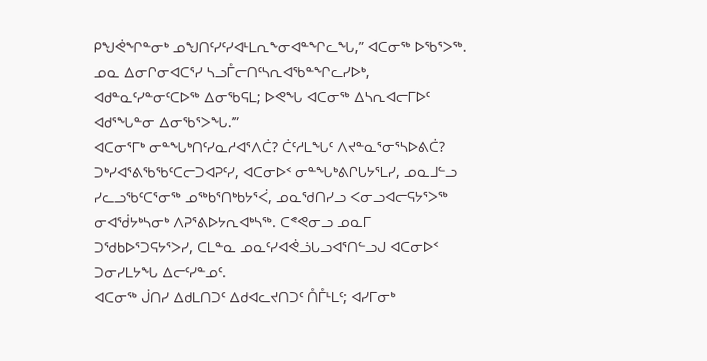ᑭᖑᕚᖏᓐᓂᒃ ᓄᖑᑎᑦᓯᑦᓯᐊᒻᒪᕆᖕᓂᐊᓐᖏᓚᖓ,” ᐊᑕᓂᖅ ᐅᖃᕐᐳᖅ.
ᓄᓇ ᐃᓂᒋᓂᐊᑕᕐᓯ ᓴᓗᒤᓕᑎᑦᓴᕆᐊᖃᓐᖏᓚᓯᐅᒃ, ᐊᑯᓐᓇᑦᓯᓐᓂᑦᑕᐅᖅ ᐃᓂᖃᕋᒪ; ᐅᕙᖓ ᐊᑕᓂᖅ ᐃᓴᕆᐊᓕᒥᐅᑦ ᐊᑯᕐᖓᓐᓂ ᐃᓂᖃᕐᐳᖓ.’”
ᐊᑕᓂᕐᒥᒃ ᓂᓐᖓᒃᑎᑦᓯᓇᓱᐊᕐᐱᑖ? ᑖᑦᓱᒪᖓᑦ ᐱᔪᓐᓇᕐᓂᕐᓴᐅᕕᑖ?
ᑐᒃᓯᐊᕐᕕᖃᖃᑦᑕᓕᑐᐊᕈᑦᓯ, ᐊᑕᓂᐅᑉ ᓂᓐᖓᒃᕕᒋᒐᔭᕐᒪᓯ, ᓄᓇᒧᓪᓗ ᓯᓚᓗᖃᑦᑕᕐᓂᖅ ᓄᖅᑲᕐᑎᒃᑲᔭᕐᐹ, ᓄᓇᖁᑎᓯᓗ ᐸᓂᓗᐊᓕᕋᔭᕐᐳᖅ ᓂᐊᖂᔭᒃᓴᓂᒃ ᐱᕈᕐᕕᐅᔭᕆᐊᒃᓴᖅ. ᑕᕝᕙᓂᓗ ᓄᓇᒥ ᑐᖁᑲᐅᕐᑐᕋᔭᕐᐳᓯ, ᑕᒪᓐᓇ ᓄᓇᑦᓯᐊᕚᓘᒐᓗᐊᕐᑎᓪᓗᒍ ᐊᑕᓂᐅᑉ ᑐᓂᓯᒪᔭᖓ ᐃᓕᑦᓯᓐᓄᑦ.
ᐊᑕᓂᖅ ᒎᑎᓯ ᐃᑯᒪᑎᑐᑦ ᐃᑯᐊᓚᔪᑎᑐᑦ ᑍᒤᒻᒪᑦ; ᐊᓯᒥᓂᒃ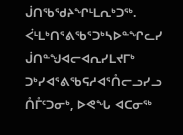ᒎᑎᖃᖁᔨᖏᒻᒪᕆᒃᑐᖅ.
ᐹᒻᒪᒃᑎᕐᕕᖃᕐᑐᒃᓴᐅᓐᖏᓚᓯ ᒎᑎᓐᖑᐊᓕᐊᕆᓯᒪᔪᒥᒃ ᑐᒃᓯᐊᕐᕕᖃᕋᓱᐊᕐᑍᓕᓗᓯᓗ ᑍᒤᑦᑐᓂᒃ, ᐅᕙᖓ ᐊᑕᓂᖅ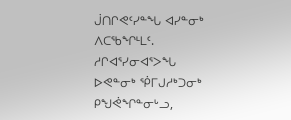ᒎᑎᒋᕙᑦᓯᓐᖓ ᐊᓯᓐᓂᒃ ᐱᑕᖃᖏᒻᒪᑦ. ᓱᒋᐊᕐᓯᓂᐊᕐᐳᖓ ᐅᕙᓐᓂᒃ ᖀᒥᒍᓱᒃᑐᓂᒃ ᑭᖑᕚᖏᓐᓂᒡᓗ,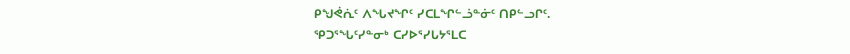ᑭᖑᕚᕇᑦ ᐱᖓᔪᖏᑦ ᓯᑕᒪᖏᓪᓘᓐᓃᑦ ᑎᑭᓪᓗᒋᑦ.
ᕿᑐᕐᖓᑦᓯᓐᓂᒃ ᑕᓯᐅᕐᓯᒐᔭᕐᒪᑕ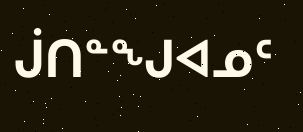ᒎᑎᓐᖑᐊᓄᑦ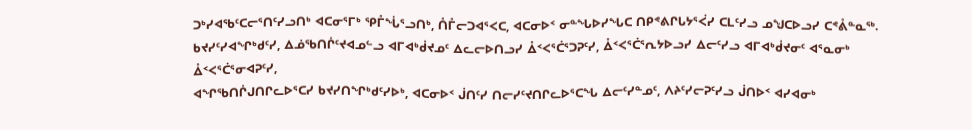ᑐᒃᓯᐊᖃᑦᑕᓕᕐᑎᑦᓯᓗᑎᒃ ᐊᑕᓂᕐᒥᒃ ᕿᒤᖔᕐᓗᑎᒃ, ᑍᒤᓕᑐᐊᕐᐸᑕ, ᐊᑕᓂᐅᑉ ᓂᓐᖓᐅᓯᖓᑕ ᑎᑭᕝᕕᒋᒐᔭᕐᐹᓯ ᑕᒪᑦᓯᓗ ᓄᖑᑕᐅᓗᓯ ᑕᕝᕔᓐᓇᖅ.
ᑲᔪᓯᑦᓯᐊᖏᒃᑯᑦᓯ, ᐃᓅᖃᑎᒌᑦᔪᐊᓄᓪᓗ ᐊᒥᐊᒃᑰᔪᓄᑦ ᐃᓚᓕᐅᑎᓗᓯ ᐂᑉᐸᕐᑖᕐᑐᕈᑦᓯ, ᐂᑉᐸᕐᑖᕐᕆᔭᐅᓗᓯ ᐃᓕᑦᓯᓗ ᐊᒥᐊᒃᑰᔪᓂᑦ ᐊᕐᓇᓂᒃ ᐂᑉᐸᕐᑖᕐᓂᐊᕈᑦᓯ,
ᐊᖏᖃᑎᒌᒍᑎᒋᓚᐅᕐᑕᓯ ᑲᔪᓯᑎᖏᒃᑯᑦᓯᐅᒃ, ᐊᑕᓂᐅᑉ ᒎᑎᑦᓯ ᑎᓕᓯᑦᔪᑎᒋᓚᐅᕐᑕᖓ ᐃᓕᑦᓯᓐᓄᑦ, ᐱᔨᑦᓯᓕᕈᑦᓯᓗ ᒎᑎᐅᑉ ᐊᓯᐊᓂᒃ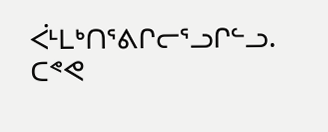ᐹᒻᒪᒃᑎᕐᕕᒋᓕᕐᓗᒋᓪᓗ. ᑕᕝᕙ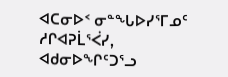ᐊᑕᓂᐅᑉ ᓂᓐᖓᐅᓯᕐᒥᓄᑦ ᓱᒋᐊᕈᒫᕐᐹᓯ, ᐊᑯᓂᐅᖏᑦᑐᕐᓗ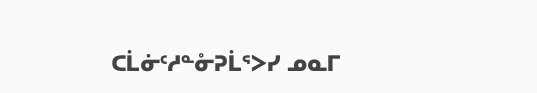ᑕᒫᓃᑦᓱᓐᓁᕈᒫᕐᐳᓯ ᓄᓇᒥ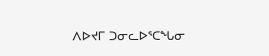ᐱᐅᔪᒥ ᑐᓂᓚᐅᕐᑕᖓᓂ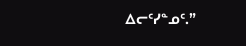ᐃᓕᑦᓯᓐᓄᑦ.”